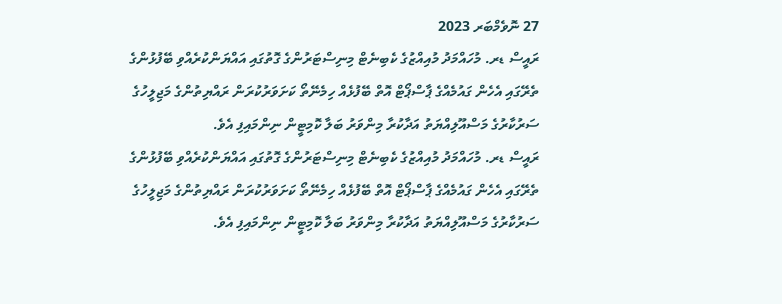27 ނޮވެމްބަރ 2023
ރައީސް ޑރ. މުހައްމަދު މުއިއްޒުގެ ކެބިނެޓް މިނިސްޓަރުންގެ ގޮތުގައި އައްޔަންކުރެއްވި ބޭފުޅުންގެ ތެރޭގައި އެހެން ގައުމެއްގެ ޕާސްޕޯޓް އޮތް ބޭފުޅެއް ހިމެނޭތޯ ކަށަވަރުކުރަން ރައްޔިތުންގެ މަޖިލީހުގެ ސަރުކާރުގެ މަސްއޫލިއްޔަތު އަދާކުރާ މިންވަރު ބަލާ ކޮމިޓީން ނިންމައިފި އެވެ.
ރައީސް ޑރ. މުހައްމަދު މުއިއްޒުގެ ކެބިނެޓް މިނިސްޓަރުންގެ ގޮތުގައި އައްޔަންކުރެއްވި ބޭފުޅުންގެ ތެރޭގައި އެހެން ގައުމެއްގެ ޕާސްޕޯޓް އޮތް ބޭފުޅެއް ހިމެނޭތޯ ކަށަވަރުކުރަން ރައްޔިތުންގެ މަޖިލީހުގެ ސަރުކާރުގެ މަސްއޫލިއްޔަތު އަދާކުރާ މިންވަރު ބަލާ ކޮމިޓީން ނިންމައިފި އެވެ.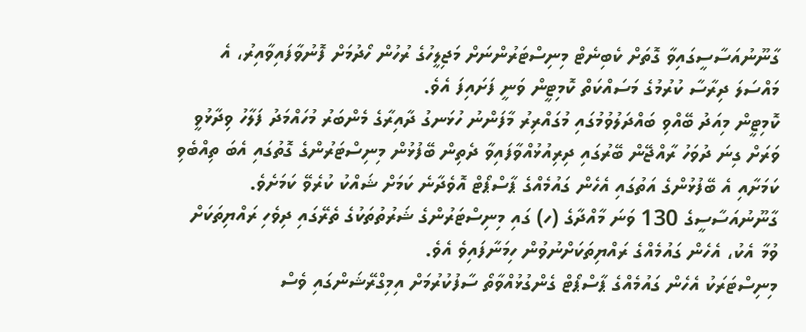ގާނޫނުއަސާސީގައިވާ ގޮތަށް ކެބިނެޓް މިނިސްޓަރުންނަށް މަޖިލީހުގެ ރުހުން ހޯދުމަށް ފޮނުވާފައިވާއިރު، އެ މައްސަލަ ދިރާސާ ކުރުމުގެ މަސައްކަތް ކޮމިޓީން ވަނީ ފަށައިފަ އެވެ.
ކޮމިޓީން މިއަދު ބޭއްވި ބައްދަލުވުމުގައި މުގައްރިރު މާފަންނު ހުޅަނގު ދާއިރާގެ މެންބަރު މުހައްމަދު ފަލާހު ވިދާޅުވީ ވަރަށް ގިނަ ދުވަހު ރާއްޖޭން ބޭރުގައި ދިރިއުޅުއްވާފައިވާ ދެތިން ބޭފުޅުން މިނިސްޓަރުންގެ ގޮތުގައި އެބަ ތިއްބެވި ކަމަށާއި އެ ބޭފުޅުންގެ އަތުގައި އެހެން ގައުމެއްގެ ޕާސްޕޯޓް އޮވެދާނެ ކަމަށް ޝައްކު ކުރެވޭ ކަމަށެވެ.
ގާނޫނުއަސާސީގެ 130 ވަނަ މާއްދާގެ (ހ) ގައި މިނިސްޓަރުންގެ ޝަރުތުތަކުގެ ތެރޭގައި ދިވެހި ރައްޔިތަކަށް ވުމާ އެކު، އެހެން ގައުމެއްގެ ރައްޔިތަކަށްނުވުން ހިމަނާފައިވެ އެވެ.
މިނިސްޓަރަކު އެހެން ގައުމެއްގެ ޕާސްޕޯޓް ގެންގުޅުއްވާތޯ ސާފުކުރުމަށް އިމިގްރޭޝަންގައި ވެސް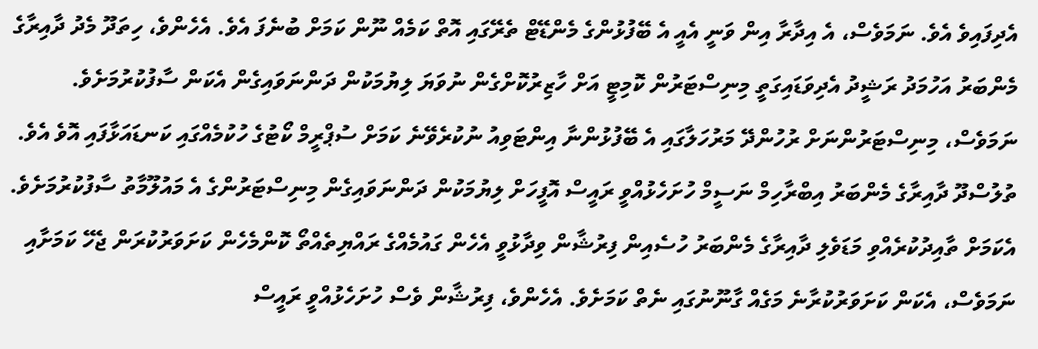އެދިފައިވެ އެވެ. ނަމަވެސް، އެ އިދާރާ އިން ވަނީ އެއީ އެ ބޭފުޅުންގެ މެންޑޭޓް ތެރޭގައި އޮތް ކަމެއް ނޫން ކަމަށް ބުނެފަ އެވެ. އެހެންވެ، ހިތަދޫ މެދު ދާއިރާގެ މެންބަރު އަހުމަދު ރަޝީދު އެދިވަޑައިގަތީ މިނިސްޓަރުން ކޮމިޓީ އަށް ހާޒިރުކޮށްގެން ނުވަޔަ ލިޔުމަކުން ދަންނަވައިގެން އެކަން ސާފުކުރުމަށެވެ.
ނަމަވެސް، މިނިސްޓަރުންނަށް ރުހުންދޭ މަރުހަލާގައި އެ ބޭފުޅުންނާ އިންޓަވިއު ނުކުރެވޭނެ ކަމަށް ސުޕްރީމް ކޯޓުގެ ހުކުމެއްގައި ކަނޑައަޅާފައި އޮވެ އެވެ.
ތުލުސްދޫ ދާއިރާގެ މެންބަރު އިބްރާހިމް ނަސީމް ހުށަހެޅުއްވީ ރައީސް އޮފީހަށް ލިޔުމަކުން ދަންނަވައިގެން މިނިސްޓަރުންގެ އެ މައުލޫމާތު ސާފުކުރުމަށެވެ. އެކަމަށް ތާއިދުކުރެއްވި މަޑަވެލި ދާއިރާގެ މެންބަރު ހުސެއިން ފިރުޝާން ވިދާޅުވީ އެހެން ގައުމެއްގެ ރައްޔިތެއްތޯ ކޮންމެހެން ކަށަވަރުކުރަން ޖެހޭ ކަމަށާއި ނަމަވެސް، އެކަން ކަށަވަރުކުރާނެ މަގެއް ގާނޫނުގައި ނެތް ކަމަށެވެ. އެހެންވެ، ފިރުޝާން ވެސް ހުށަހެޅުއްވީ ރައީސް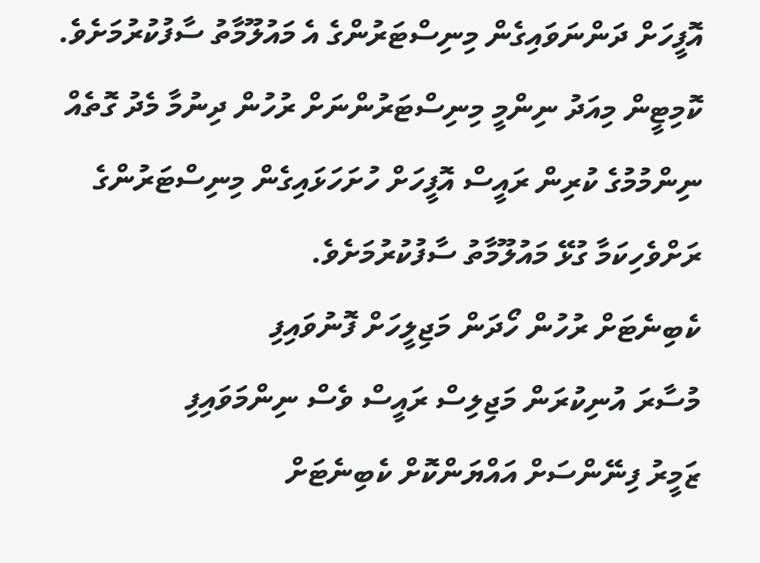އޮފީހަށް ދަންނަވައިގެން މިނިސްޓަރުންގެ އެ މައުލޫމާތު ސާފުކުރުމަށެވެ.
ކޮމިޓީން މިއަދު ނިންމީ މިނިސްޓަރުންނަށް ރުހުން ދިނުމާ މެދު ގޮތެއް ނިންމުމުގެ ކުރިން ރައީސް އޮފީހަށް ހުށަހަޅައިގެން މިނިސްޓަރުންގެ ރަށްވެހިކަމާ ގުޅޭ މައުލޫމާތު ސާފުކުރުމަށެވެ.
ކެބިނެޓަށް ރުހުން ހޯދަން މަޖިލީހަށް ފޮނުވައިފި
މުސާރަ އުނިކުރަން މަޖިލިސް ރައީސް ވެސް ނިންމަވައިފި
ޒަމީރު ފިނޭންސަށް އައްޔަންކޮށް ކެބިނެޓަށް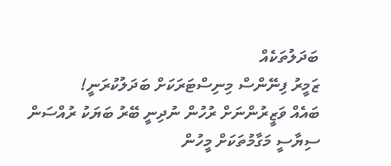ބަދަލުތަކެއް
ޒަމީރު ފިނޭންސް މިނިސްޓަރަކަށް ބަދަލުކުރަނީ!
ބައެއް ވަޒީރުންނަށް ރުހުން ނުދިނީ ބޭރު ބަޔަކު ރުއްސަން
ސިޔާސީ މަގާމުތަކަށް މީހުން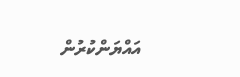އައްޔަންކުރުން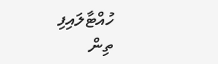ހުއްޓާލައިފި
ތިން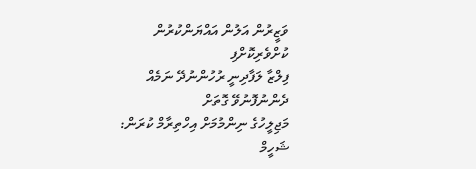ވަޒީރުން އަލުން އައްޔަންކުރުން ކުށްވެރިކޮށްފި
ފިލްޒާ ލަފާދިނީ ރުހުންނުދޭ ނަމެއް ދެންނުފޮނުވޭ ގޮތަށް
މަޖިލީހުގެ ނިންމުމަށް އިހްތިރާމް ކުރަން: ޝަހީމް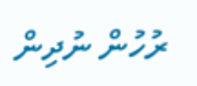ރުހުން ނުދިން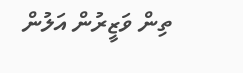ތިން ވަޒީރުން އަލުން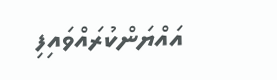އައްޔަންކުރައްވައިފި